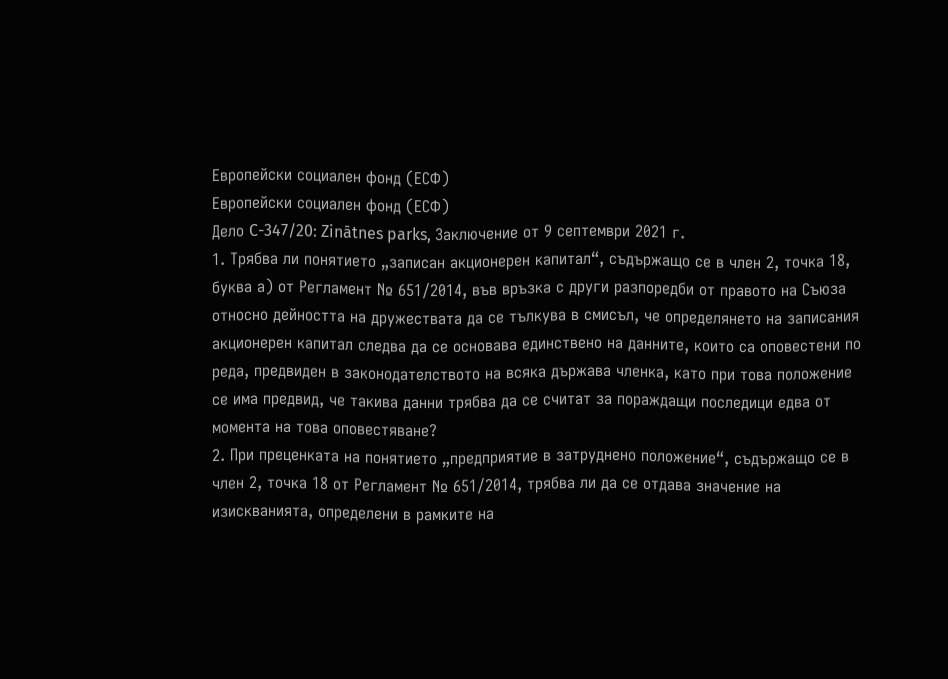Европейски социален фонд (ЕСФ)
Европейски социален фонд (ЕСФ)
Дело C-347/20: Zinātnes parks, Заключение от 9 септември 2021 г.
1. Трябва ли понятието „записан акционерен капитал“, съдържащо се в член 2, точка 18, буква а) от Регламент № 651/2014, във връзка с други разпоредби от правото на Съюза относно дейността на дружествата да се тълкува в смисъл, че определянето на записания акционерен капитал следва да се основава единствено на данните, които са оповестени по реда, предвиден в законодателството на всяка държава членка, като при това положение се има предвид, че такива данни трябва да се считат за пораждащи последици едва от момента на това оповестяване?
2. При преценката на понятието „предприятие в затруднено положение“, съдържащо се в член 2, точка 18 от Регламент № 651/2014, трябва ли да се отдава значение на изискванията, определени в рамките на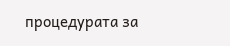процедурата за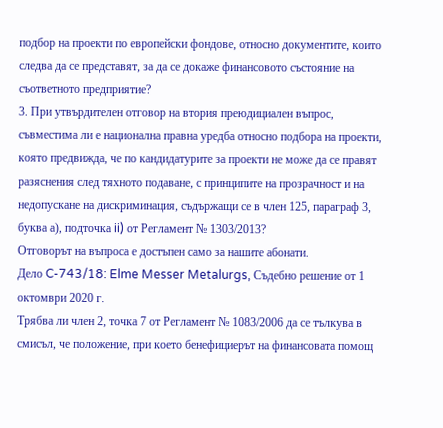подбор на проекти по европейски фондове, относно документите, които следва да се представят, за да се докаже финансовото състояние на съответното предприятие?
3. При утвърдителен отговор на втория преюдициален въпрос, съвместима ли е национална правна уредба относно подбора на проекти, която предвижда, че по кандидатурите за проекти не може да се правят разяснения след тяхното подаване, с принципите на прозрачност и на недопускане на дискриминация, съдържащи се в член 125, параграф 3, буква а), подточка ii) от Регламент № 1303/2013?
Отговорът на въпроса е достъпен само за нашите абонати.
Дело C-743/18: Elme Messer Metalurgs, Съдебно решение от 1 октомври 2020 г.
Трябва ли член 2, точка 7 от Регламент № 1083/2006 да се тълкува в смисъл, че положение, при което бенефициерът на финансовата помощ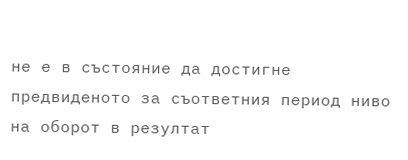не е в състояние да достигне предвиденото за съответния период ниво на оборот в резултат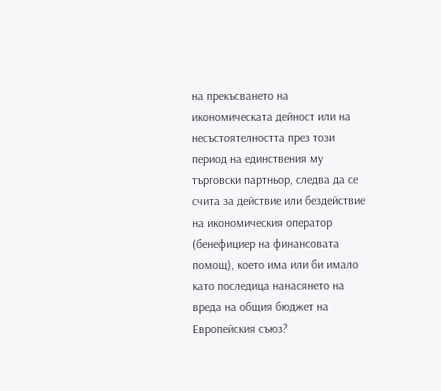на прекъсването на икономическата дейност или на несъстоятелността през този период на единствения му търговски партньор, следва да се счита за действие или бездействие на икономическия оператор (бенефициер на финансовата помощ), което има или би имало като последица нанасянето на вреда на общия бюджет на Европейския съюз?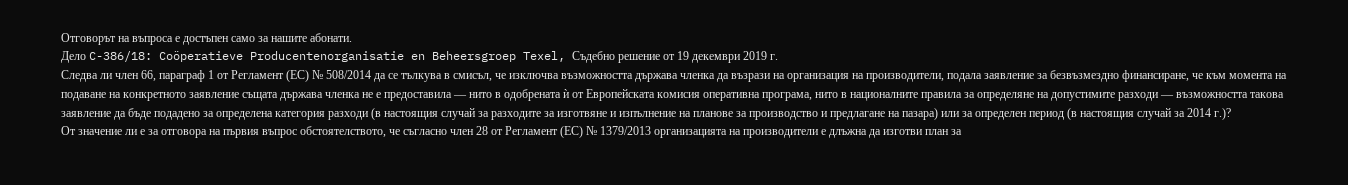Отговорът на въпроса е достъпен само за нашите абонати.
Дело C-386/18: Coöperatieve Producentenorganisatie en Beheersgroep Texel, Съдебно решение от 19 декември 2019 г.
Следва ли член 66, параграф 1 от Регламент (ЕС) № 508/2014 да се тълкува в смисъл, че изключва възможността държава членка да възрази на организация на производители, подала заявление за безвъзмездно финансиране, че към момента на подаване на конкретното заявление същата държава членка не е предоставила — нито в одобрената ѝ от Европейската комисия оперативна програма, нито в националните правила за определяне на допустимите разходи — възможността такова заявление да бъде подадено за определена категория разходи (в настоящия случай за разходите за изготвяне и изпълнение на планове за производство и предлагане на пазара) или за определен период (в настоящия случай за 2014 г.)?
От значение ли е за отговора на първия въпрос обстоятелството, че съгласно член 28 от Регламент (ЕС) № 1379/2013 организацията на производители е длъжна да изготви план за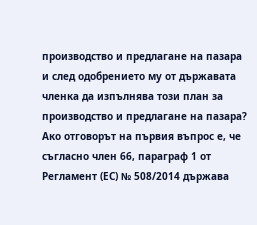производство и предлагане на пазара и след одобрението му от държавата членка да изпълнява този план за производство и предлагане на пазара?
Ако отговорът на първия въпрос е, че съгласно член 66, параграф 1 от Регламент (ЕС) № 508/2014 държава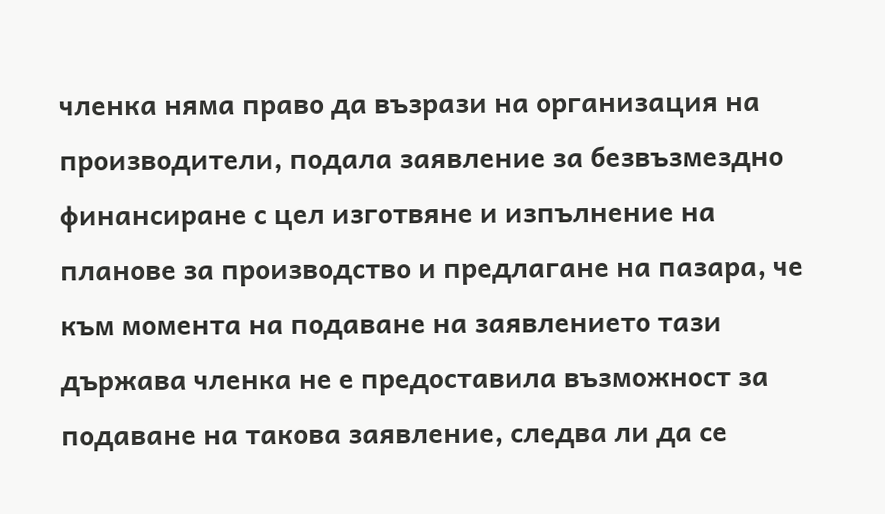членка няма право да възрази на организация на производители, подала заявление за безвъзмездно финансиране с цел изготвяне и изпълнение на планове за производство и предлагане на пазара, че към момента на подаване на заявлението тази държава членка не е предоставила възможност за подаване на такова заявление, следва ли да се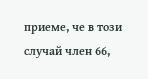приеме, че в този случай член 66,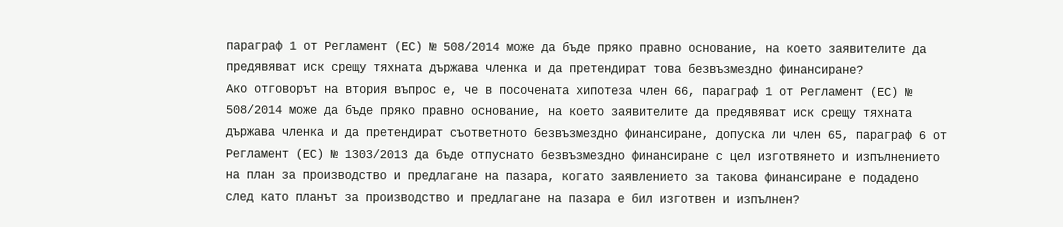параграф 1 от Регламент (ЕС) № 508/2014 може да бъде пряко правно основание, на което заявителите да предявяват иск срещу тяхната държава членка и да претендират това безвъзмездно финансиране?
Ако отговорът на втория въпрос е, че в посочената хипотеза член 66, параграф 1 от Регламент (ЕС) № 508/2014 може да бъде пряко правно основание, на което заявителите да предявяват иск срещу тяхната държава членка и да претендират съответното безвъзмездно финансиране, допуска ли член 65, параграф 6 от Регламент (ЕС) № 1303/2013 да бъде отпуснато безвъзмездно финансиране с цел изготвянето и изпълнението на план за производство и предлагане на пазара, когато заявлението за такова финансиране е подадено след като планът за производство и предлагане на пазара е бил изготвен и изпълнен?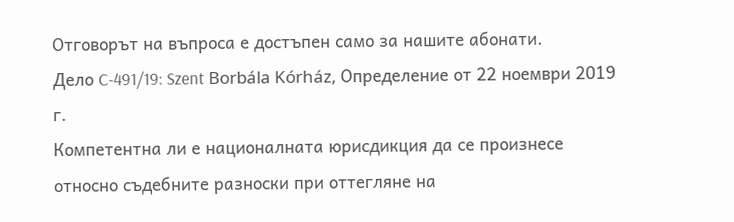Отговорът на въпроса е достъпен само за нашите абонати.
Дело C-491/19: Szent Borbála Kórház, Определение от 22 ноември 2019 г.
Компетентна ли е националната юрисдикция да се произнесе относно съдебните разноски при оттегляне на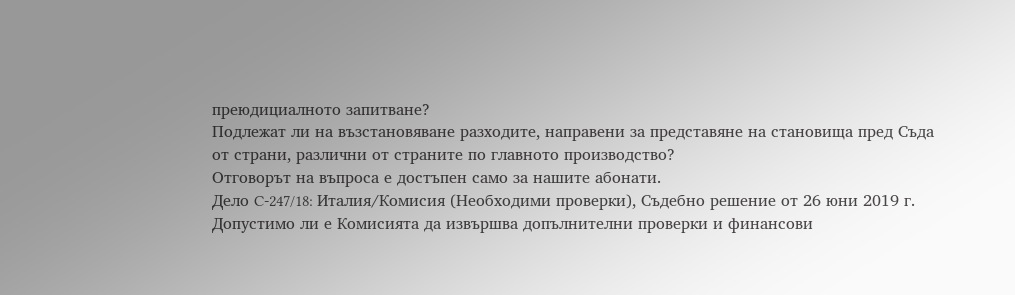преюдициалното запитване?
Подлежат ли на възстановяване разходите, направени за представяне на становища пред Съда от страни, различни от страните по главното производство?
Отговорът на въпроса е достъпен само за нашите абонати.
Дело C-247/18: Италия/Комисия (Необходими проверки), Съдебно решение от 26 юни 2019 г.
Допустимо ли е Комисията да извършва допълнителни проверки и финансови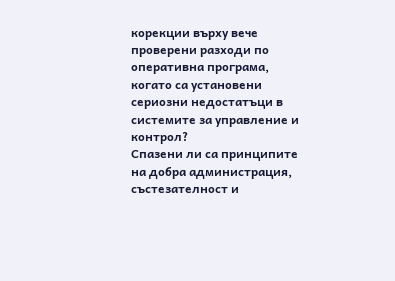корекции върху вече проверени разходи по оперативна програма, когато са установени сериозни недостатъци в системите за управление и контрол?
Спазени ли са принципите на добра администрация, състезателност и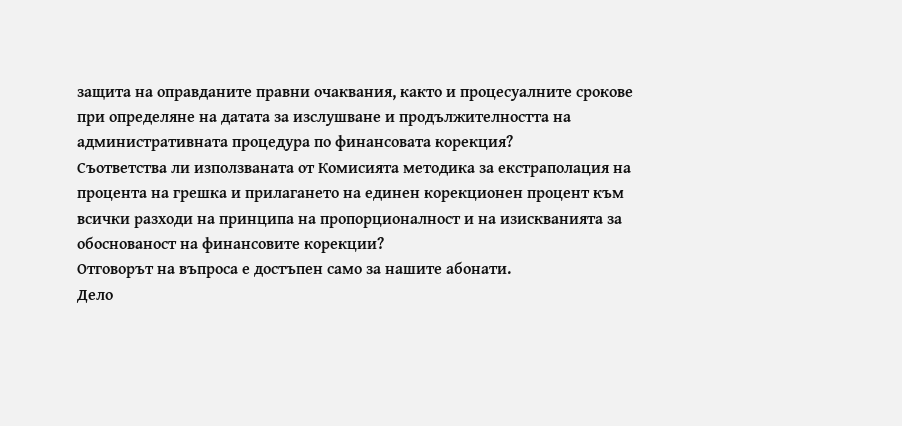защита на оправданите правни очаквания, както и процесуалните срокове при определяне на датата за изслушване и продължителността на административната процедура по финансовата корекция?
Съответства ли използваната от Комисията методика за екстраполация на процента на грешка и прилагането на единен корекционен процент към всички разходи на принципа на пропорционалност и на изискванията за обоснованост на финансовите корекции?
Отговорът на въпроса е достъпен само за нашите абонати.
Дело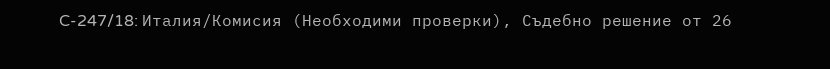C-247/18: Италия/Комисия (Необходими проверки), Съдебно решение от 26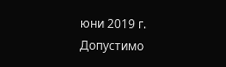юни 2019 г.
Допустимо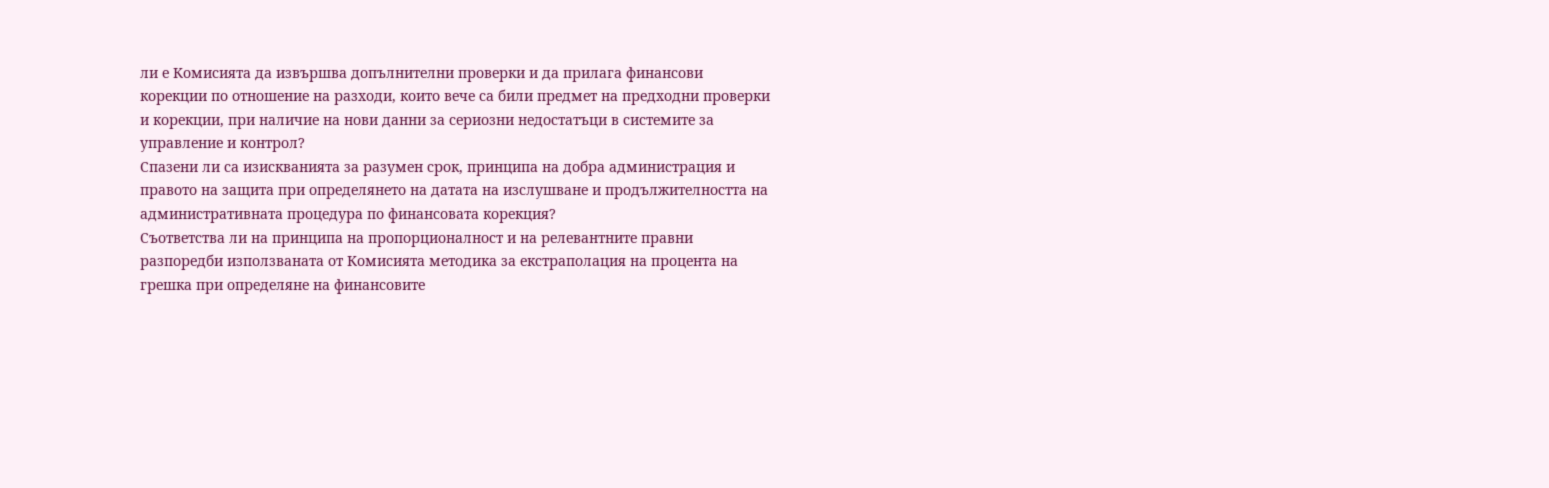ли е Комисията да извършва допълнителни проверки и да прилага финансови корекции по отношение на разходи, които вече са били предмет на предходни проверки и корекции, при наличие на нови данни за сериозни недостатъци в системите за управление и контрол?
Спазени ли са изискванията за разумен срок, принципа на добра администрация и правото на защита при определянето на датата на изслушване и продължителността на административната процедура по финансовата корекция?
Съответства ли на принципа на пропорционалност и на релевантните правни разпоредби използваната от Комисията методика за екстраполация на процента на грешка при определяне на финансовите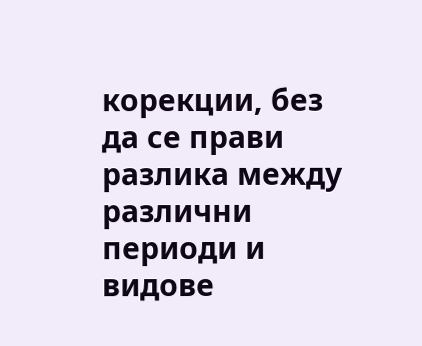корекции, без да се прави разлика между различни периоди и видове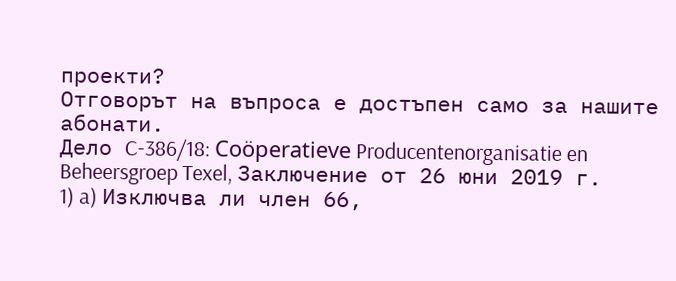проекти?
Отговорът на въпроса е достъпен само за нашите абонати.
Дело C-386/18: Coöperatieve Producentenorganisatie en Beheersgroep Texel, Заключение от 26 юни 2019 г.
1) a) Изключва ли член 66,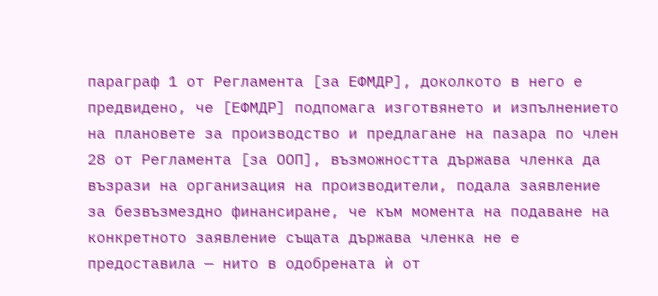параграф 1 от Регламента [за ЕФМДР], доколкото в него е предвидено, че [ЕФМДР] подпомага изготвянето и изпълнението на плановете за производство и предлагане на пазара по член 28 от Регламента [за ООП], възможността държава членка да възрази на организация на производители, подала заявление за безвъзмездно финансиране, че към момента на подаване на конкретното заявление същата държава членка не е предоставила — нито в одобрената ѝ от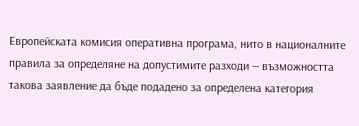Европейската комисия оперативна програма, нито в националните правила за определяне на допустимите разходи — възможността такова заявление да бъде подадено за определена категория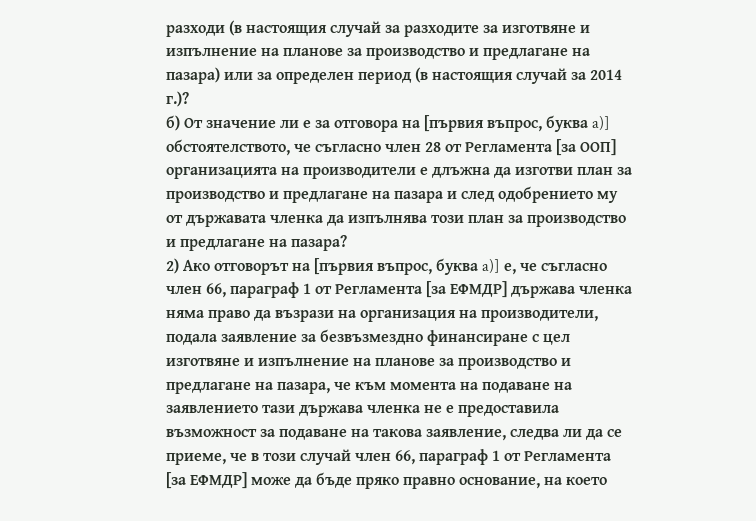разходи (в настоящия случай за разходите за изготвяне и изпълнение на планове за производство и предлагане на пазара) или за определен период (в настоящия случай за 2014 г.)?
б) От значение ли е за отговора на [първия въпрос, буква a)] обстоятелството, че съгласно член 28 от Регламента [за ООП] организацията на производители е длъжна да изготви план за производство и предлагане на пазара и след одобрението му от държавата членка да изпълнява този план за производство и предлагане на пазара?
2) Ако отговорът на [първия въпрос, буква a)] е, че съгласно член 66, параграф 1 от Регламента [за ЕФМДР] държава членка няма право да възрази на организация на производители, подала заявление за безвъзмездно финансиране с цел изготвяне и изпълнение на планове за производство и предлагане на пазара, че към момента на подаване на заявлението тази държава членка не е предоставила възможност за подаване на такова заявление, следва ли да се приеме, че в този случай член 66, параграф 1 от Регламента [за ЕФМДР] може да бъде пряко правно основание, на което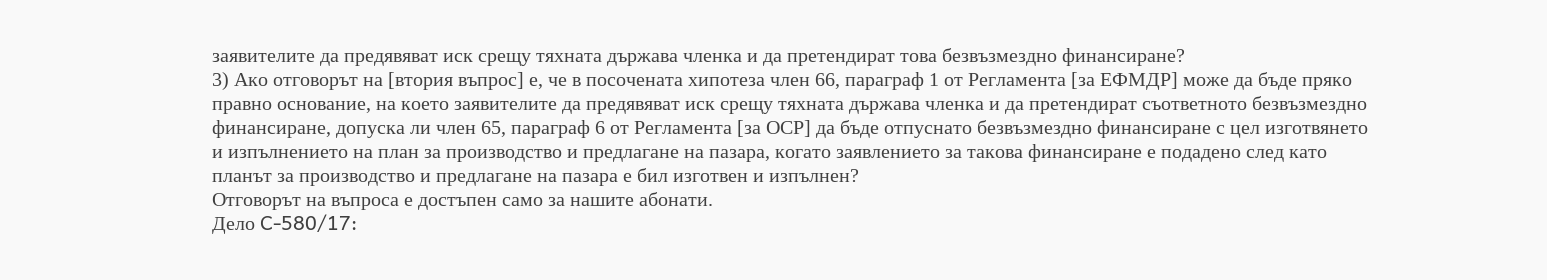заявителите да предявяват иск срещу тяхната държава членка и да претендират това безвъзмездно финансиране?
3) Ако отговорът на [втория въпрос] е, че в посочената хипотеза член 66, параграф 1 от Регламента [за ЕФМДР] може да бъде пряко правно основание, на което заявителите да предявяват иск срещу тяхната държава членка и да претендират съответното безвъзмездно финансиране, допуска ли член 65, параграф 6 от Регламента [за ОСР] да бъде отпуснато безвъзмездно финансиране с цел изготвянето и изпълнението на план за производство и предлагане на пазара, когато заявлението за такова финансиране е подадено след като планът за производство и предлагане на пазара е бил изготвен и изпълнен?
Отговорът на въпроса е достъпен само за нашите абонати.
Дело C-580/17: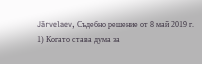Järvelaev, Съдебно решение от 8 май 2019 г.
1) Когато става дума за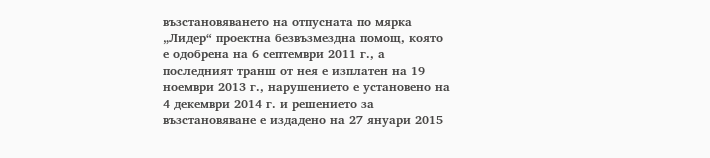възстановяването на отпусната по мярка „Лидер“ проектна безвъзмездна помощ, която е одобрена на 6 септември 2011 г., а последният транш от нея е изплатен на 19 ноември 2013 г., нарушението е установено на 4 декември 2014 г. и решението за възстановяване е издадено на 27 януари 2015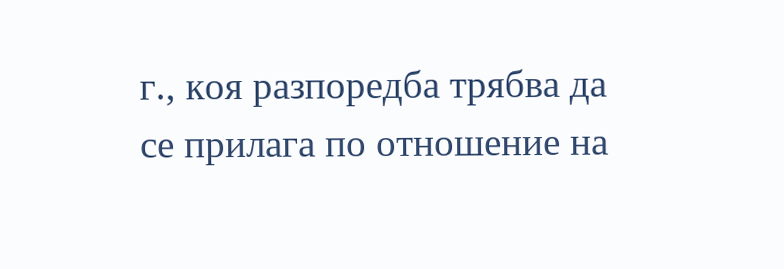г., коя разпоредба трябва да се прилага по отношение на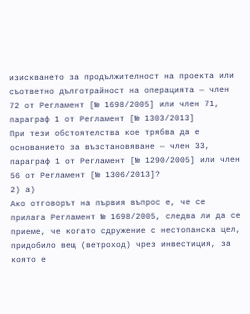изискването за продължителност на проекта или съответно дълготрайност на операцията — член 72 от Регламент [№ 1698/2005] или член 71, параграф 1 от Регламент [№ 1303/2013]
При тези обстоятелства кое трябва да е основанието за възстановяване — член 33, параграф 1 от Регламент [№ 1290/2005] или член 56 от Регламент [№ 1306/2013]?
2) а)
Ако отговорът на първия въпрос е, че се прилага Регламент № 1698/2005, следва ли да се приеме, че когато сдружение с нестопанска цел, придобило вещ (ветроход) чрез инвестиция, за която е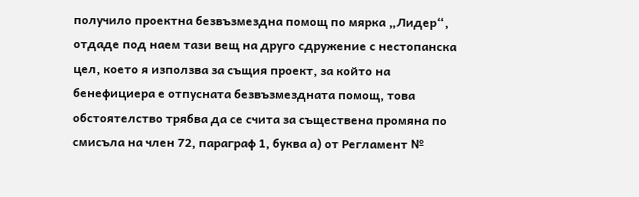получило проектна безвъзмездна помощ по мярка „Лидер“, отдаде под наем тази вещ на друго сдружение с нестопанска цел, което я използва за същия проект, за който на бенефициера е отпусната безвъзмездната помощ, това обстоятелство трябва да се счита за съществена промяна по смисъла на член 72, параграф 1, буква а) от Регламент №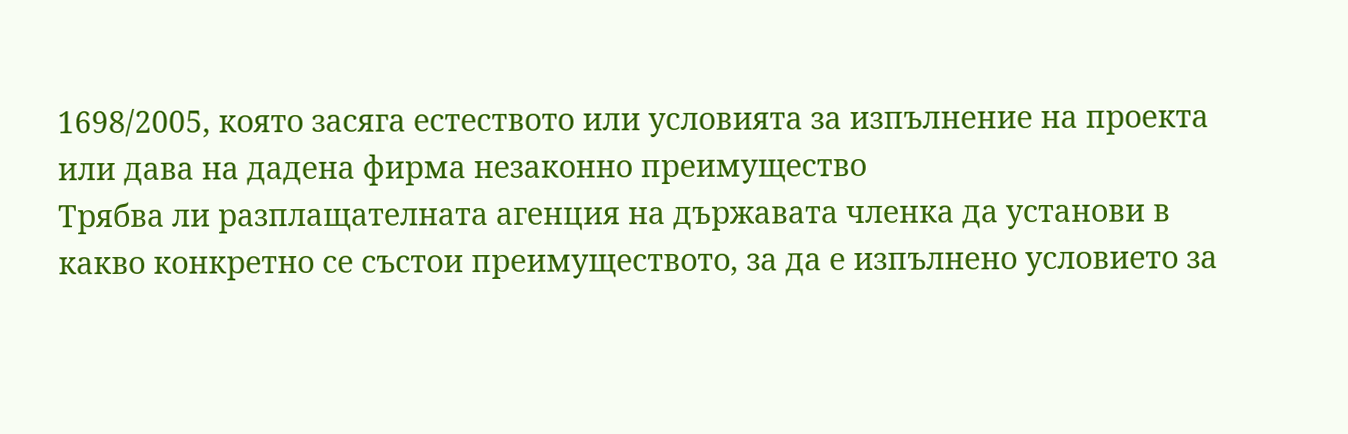1698/2005, която засяга естеството или условията за изпълнение на проекта или дава на дадена фирма незаконно преимущество
Трябва ли разплащателната агенция на държавата членка да установи в какво конкретно се състои преимуществото, за да е изпълнено условието за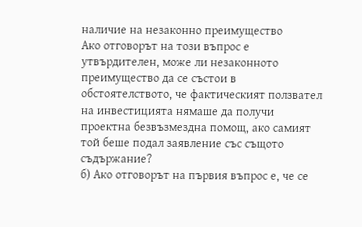наличие на незаконно преимущество
Ако отговорът на този въпрос е утвърдителен, може ли незаконното преимущество да се състои в обстоятелството, че фактическият ползвател на инвестицията нямаше да получи проектна безвъзмездна помощ, ако самият той беше подал заявление със същото съдържание?
б) Ако отговорът на първия въпрос е, че се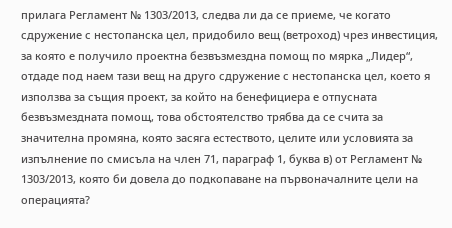прилага Регламент № 1303/2013, следва ли да се приеме, че когато сдружение с нестопанска цел, придобило вещ (ветроход) чрез инвестиция, за която е получило проектна безвъзмездна помощ по мярка „Лидер“, отдаде под наем тази вещ на друго сдружение с нестопанска цел, което я използва за същия проект, за който на бенефициера е отпусната безвъзмездната помощ, това обстоятелство трябва да се счита за значителна промяна, която засяга естеството, целите или условията за изпълнение по смисъла на член 71, параграф 1, буква в) от Регламент № 1303/2013, която би довела до подкопаване на първоначалните цели на операцията?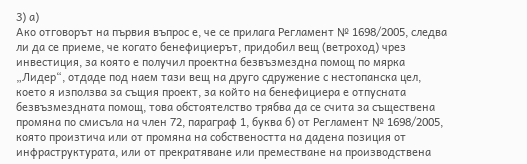3) а)
Ако отговорът на първия въпрос е, че се прилага Регламент № 1698/2005, следва ли да се приеме, че когато бенефициерът, придобил вещ (ветроход) чрез инвестиция, за която е получил проектна безвъзмездна помощ по мярка „Лидер“, отдаде под наем тази вещ на друго сдружение с нестопанска цел, което я използва за същия проект, за който на бенефициера е отпусната безвъзмездната помощ, това обстоятелство трябва да се счита за съществена промяна по смисъла на член 72, параграф 1, буква б) от Регламент № 1698/2005, която произтича или от промяна на собствеността на дадена позиция от инфраструктурата, или от прекратяване или преместване на производствена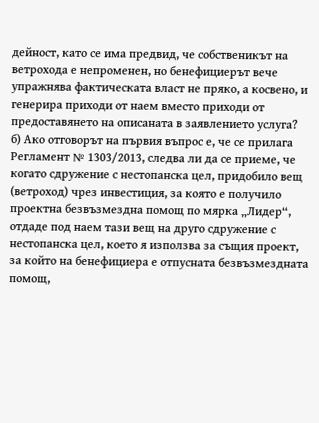дейност, като се има предвид, че собственикът на ветрохода е непроменен, но бенефициерът вече упражнява фактическата власт не пряко, а косвено, и генерира приходи от наем вместо приходи от предоставянето на описаната в заявлението услуга?
б) Ако отговорът на първия въпрос е, че се прилага Регламент № 1303/2013, следва ли да се приеме, че когато сдружение с нестопанска цел, придобило вещ (ветроход) чрез инвестиция, за която е получило проектна безвъзмездна помощ по мярка „Лидер“, отдаде под наем тази вещ на друго сдружение с нестопанска цел, което я използва за същия проект, за който на бенефициера е отпусната безвъзмездната помощ,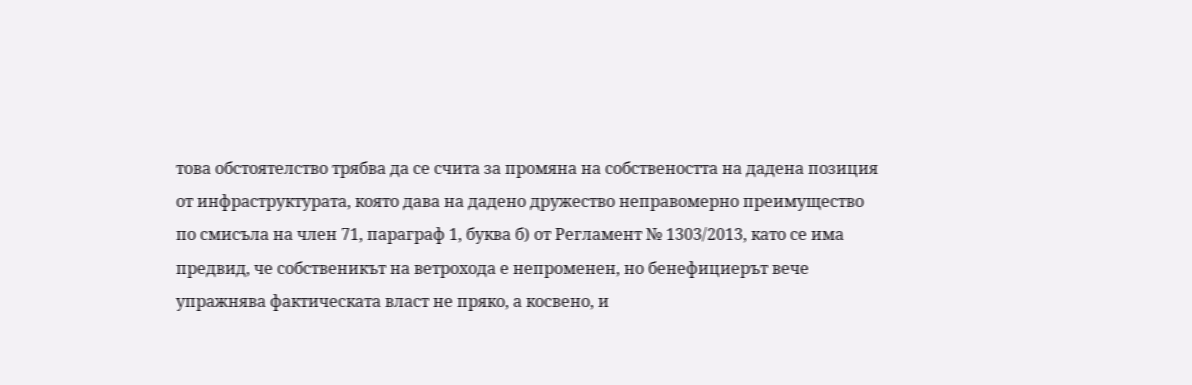това обстоятелство трябва да се счита за промяна на собствеността на дадена позиция от инфраструктурата, която дава на дадено дружество неправомерно преимущество по смисъла на член 71, параграф 1, буква б) от Регламент № 1303/2013, като се има предвид, че собственикът на ветрохода е непроменен, но бенефициерът вече упражнява фактическата власт не пряко, а косвено, и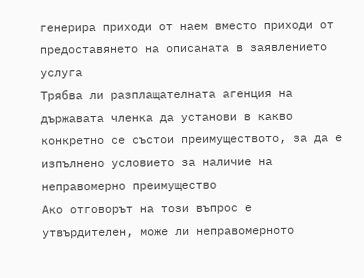генерира приходи от наем вместо приходи от предоставянето на описаната в заявлението услуга
Трябва ли разплащателната агенция на държавата членка да установи в какво конкретно се състои преимуществото, за да е изпълнено условието за наличие на неправомерно преимущество
Ако отговорът на този въпрос е утвърдителен, може ли неправомерното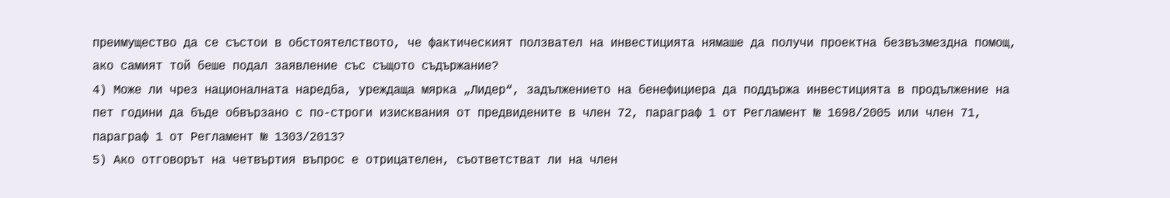преимущество да се състои в обстоятелството, че фактическият ползвател на инвестицията нямаше да получи проектна безвъзмездна помощ, ако самият той беше подал заявление със същото съдържание?
4) Може ли чрез националната наредба, уреждаща мярка „Лидер“, задължението на бенефициера да поддържа инвестицията в продължение на пет години да бъде обвързано с по-строги изисквания от предвидените в член 72, параграф 1 от Регламент № 1698/2005 или член 71, параграф 1 от Регламент № 1303/2013?
5) Ако отговорът на четвъртия въпрос е отрицателен, съответстват ли на член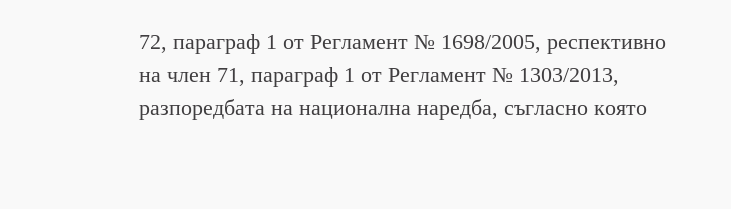72, параграф 1 от Регламент № 1698/2005, респективно на член 71, параграф 1 от Регламент № 1303/2013, разпоредбата на национална наредба, съгласно която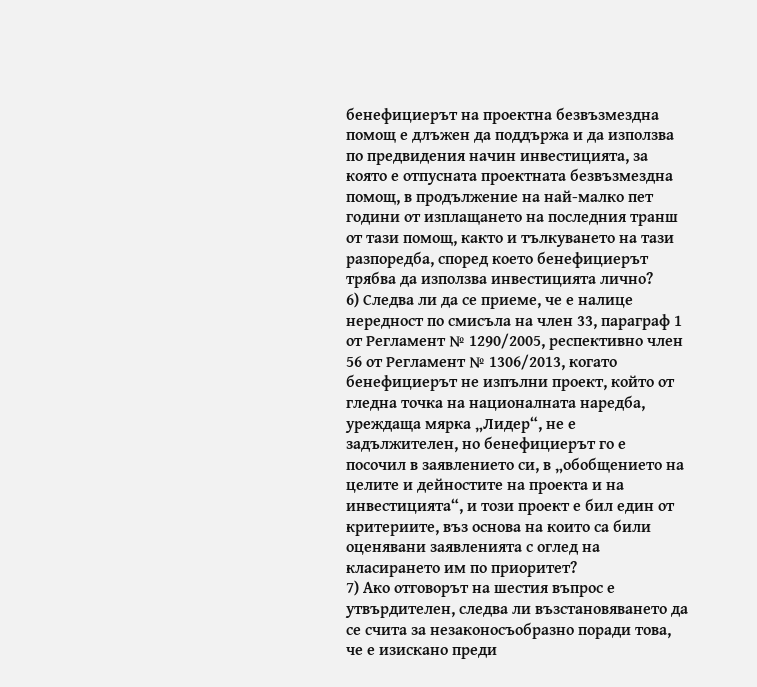бенефициерът на проектна безвъзмездна помощ е длъжен да поддържа и да използва по предвидения начин инвестицията, за която е отпусната проектната безвъзмездна помощ, в продължение на най-малко пет години от изплащането на последния транш от тази помощ, както и тълкуването на тази разпоредба, според което бенефициерът трябва да използва инвестицията лично?
6) Следва ли да се приеме, че е налице нередност по смисъла на член 33, параграф 1 от Регламент № 1290/2005, респективно член 56 от Регламент № 1306/2013, когато бенефициерът не изпълни проект, който от гледна точка на националната наредба, уреждаща мярка „Лидер“, не е задължителен, но бенефициерът го е посочил в заявлението си, в „обобщението на целите и дейностите на проекта и на инвестицията“, и този проект е бил един от критериите, въз основа на които са били оценявани заявленията с оглед на класирането им по приоритет?
7) Ако отговорът на шестия въпрос е утвърдителен, следва ли възстановяването да се счита за незаконосъобразно поради това, че е изискано преди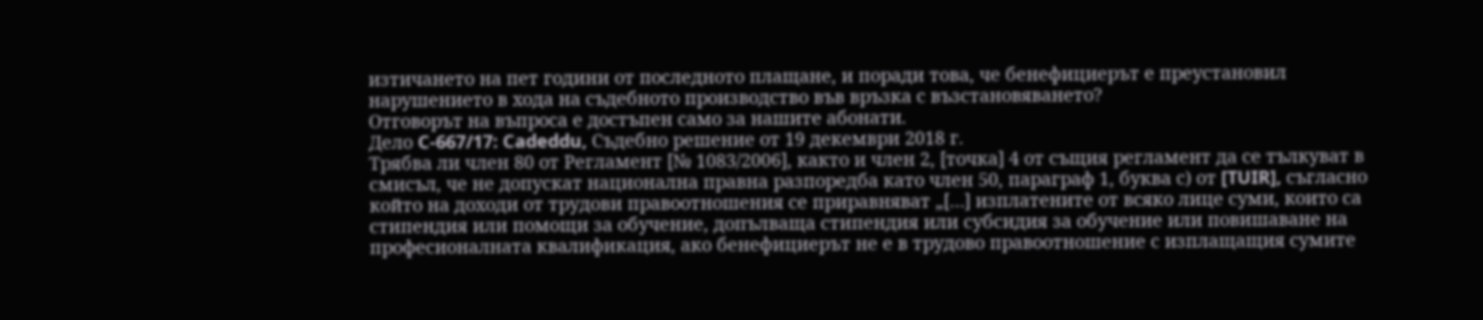изтичането на пет години от последното плащане, и поради това, че бенефициерът е преустановил нарушението в хода на съдебното производство във връзка с възстановяването?
Отговорът на въпроса е достъпен само за нашите абонати.
Дело C-667/17: Cadeddu, Съдебно решение от 19 декември 2018 г.
Трябва ли член 80 от Регламент [№ 1083/2006], както и член 2, [точка] 4 от същия регламент да се тълкуват в смисъл, че не допускат национална правна разпоредба като член 50, параграф 1, буква с) от [TUIR], съгласно който на доходи от трудови правоотношения се приравняват „[…] изплатените от всяко лице суми, които са стипендия или помощи за обучение, допълваща стипендия или субсидия за обучение или повишаване на професионалната квалификация, ако бенефициерът не е в трудово правоотношение с изплащащия сумите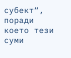субект“, поради което тези суми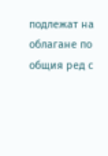подлежат на облагане по общия ред с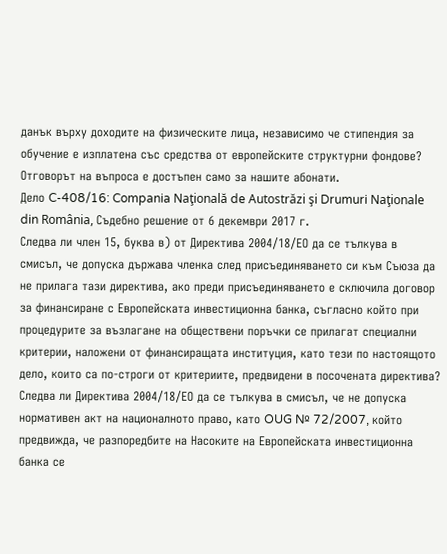данък върху доходите на физическите лица, независимо че стипендия за обучение е изплатена със средства от европейските структурни фондове?
Отговорът на въпроса е достъпен само за нашите абонати.
Дело C-408/16: Compania Naţională de Autostrăzi şi Drumuri Naţionale din România, Съдебно решение от 6 декември 2017 г.
Следва ли член 15, буква в) от Директива 2004/18/ЕО да се тълкува в смисъл, че допуска държава членка след присъединяването си към Съюза да не прилага тази директива, ако преди присъединяването е сключила договор за финансиране с Европейската инвестиционна банка, съгласно който при процедурите за възлагане на обществени поръчки се прилагат специални критерии, наложени от финансиращата институция, като тези по настоящото дело, които са по-строги от критериите, предвидени в посочената директива?
Следва ли Директива 2004/18/ЕО да се тълкува в смисъл, че не допуска нормативен акт на националното право, като OUG № 72/2007, който предвижда, че разпоредбите на Насоките на Европейската инвестиционна банка се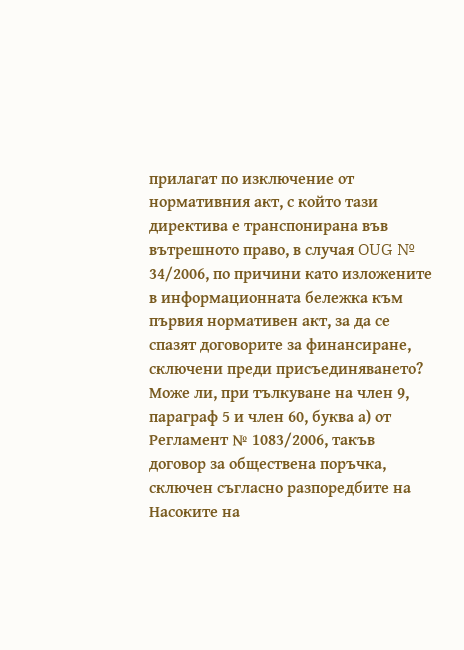прилагат по изключение от нормативния акт, с който тази директива е транспонирана във вътрешното право, в случая OUG № 34/2006, по причини като изложените в информационната бележка към първия нормативен акт, за да се спазят договорите за финансиране, сключени преди присъединяването?
Може ли, при тълкуване на член 9, параграф 5 и член 60, буква а) от Регламент № 1083/2006, такъв договор за обществена поръчка, сключен съгласно разпоредбите на Насоките на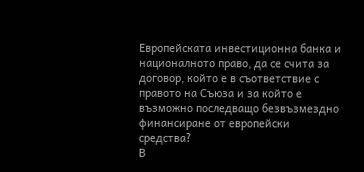Европейската инвестиционна банка и националното право, да се счита за договор, който е в съответствие с правото на Съюза и за който е възможно последващо безвъзмездно финансиране от европейски средства?
В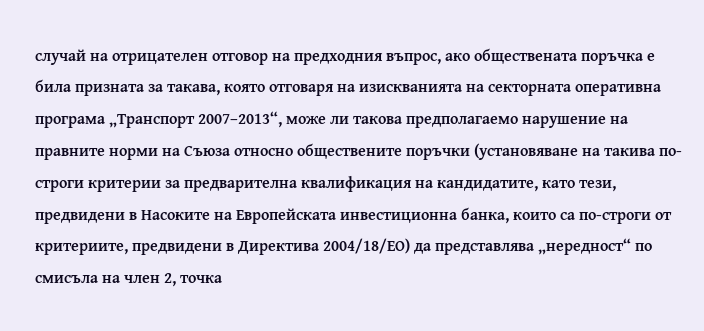случай на отрицателен отговор на предходния въпрос, ако обществената поръчка е била призната за такава, която отговаря на изискванията на секторната оперативна програма „Транспорт 2007–2013“, може ли такова предполагаемо нарушение на правните норми на Съюза относно обществените поръчки (установяване на такива по-строги критерии за предварителна квалификация на кандидатите, като тези, предвидени в Насоките на Европейската инвестиционна банка, които са по-строги от критериите, предвидени в Директива 2004/18/ЕО) да представлява „нередност“ по смисъла на член 2, точка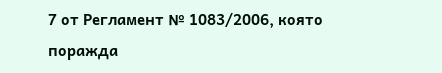7 от Регламент № 1083/2006, която поражда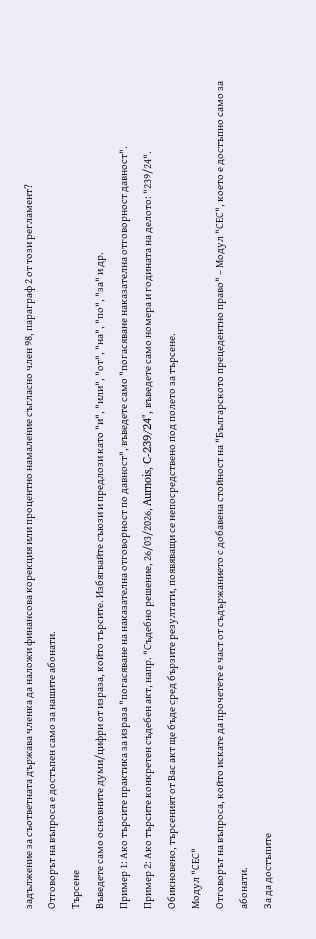задължение за съответната държава членка да наложи финансова корекция или процентно намаление съгласно член 98, параграф 2 от този регламент?
Отговорът на въпроса е достъпен само за нашите абонати.
Търсене
Въведете само основните думи/цифри от израза, който търсите. Избягвайте съюзи и предлози като "и", "или", "от", "на", "по", "за" и др.
Пример 1: Ако търсите практика за израза "погасяване на наказателна отговорност по давност", въведете само "погасяване наказателна отговорност давност".
Пример 2: Ако търсите конкретен съдебен акт, напр. "Съдебно решение, 26/03/2026, Aurnois, C-239/24", въведете само номера и годината на делото: "239/24".
Обикновено, търсеният от Вас акт ще бъде сред бързите резултати, появяващи се непосредствено под полето за търсене.
Модул "СЕС"
Отговорът на въпроса, който искате да прочетете е част от съдържанието с добавена стойност на "Българското прецедентно право" – Модул "СЕС", което е достъпно само за абонати.
За да достъпите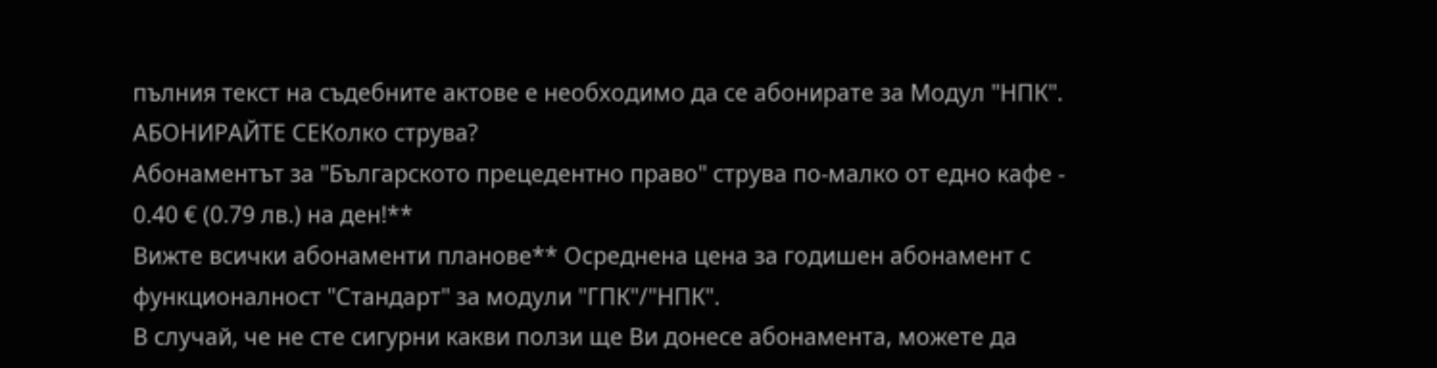пълния текст на съдебните актове е необходимо да се абонирате за Модул "НПК".
АБОНИРАЙТЕ СЕКолко струва?
Абонаментът за "Българското прецедентно право" струва по-малко от едно кафе - 0.40 € (0.79 лв.) на ден!**
Вижте всички абонаменти планове** Осреднена цена за годишен абонамент с функционалност "Стандарт" за модули "ГПК"/"НПК".
В случай, че не сте сигурни какви ползи ще Ви донесе абонамента, можете да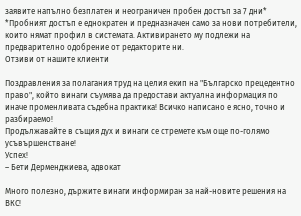заявите напълно безплатен и неограничен пробен достъп за 7 дни*
*Пробният достъп е еднократен и предназначен само за нови потребители, които нямат профил в системата. Активирането му подлежи на предварително одобрение от редакторите ни.
Отзиви от нашите клиенти

Поздравления за полагания труд на целия екип на "Българско прецедентно право", който винаги съумява да предостави актуална информация по иначе променливата съдебна практика! Всичко написано е ясно, точно и разбираемо!
Продължавайте в същия дух и винаги се стремете към още по-голямо усъвършенстване!
Успех!
– Бети Дерменджиева, адвокат

Много полезно, държите винаги информиран за най-новите решения на ВКС!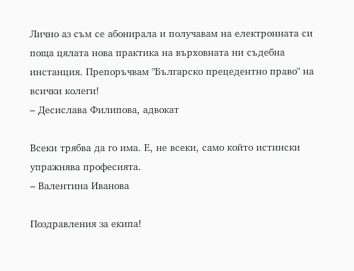Лично аз съм се абонирала и получавам на електронната си поща цялата нова практика на върховната ни съдебна инстанция. Препоръчвам "Българско прецедентно право" на всички колеги!
– Десислава Филипова, адвокат

Всеки трябва да го има. Е, не всеки, само който истински упражнява професията.
– Валентина Иванова

Поздравления за екипа!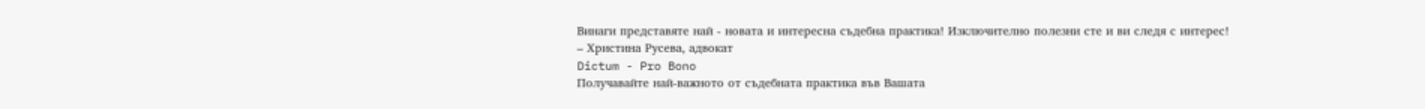Винаги представяте най - новата и интересна съдебна практика! Изключително полезни сте и ви следя с интерес!
– Христина Русева, адвокат
Dictum - Pro Bono
Получавайте най-важното от съдебната практика във Вашата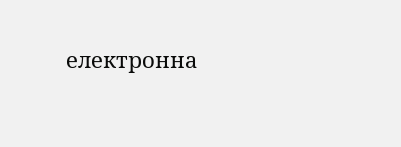електронна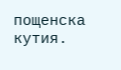пощенска кутия.